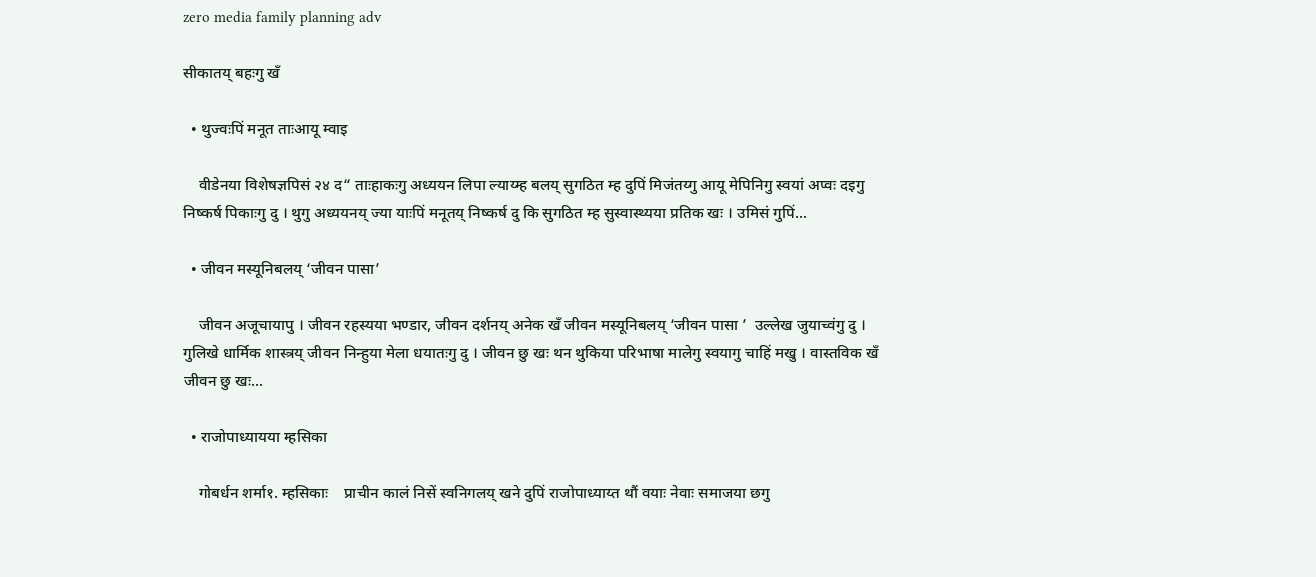zero media family planning adv

सीकातय् बहःगु खँ

  • थुज्वःपिं मनूत ताःआयू म्वाइ

    वीडेनया विशेषज्ञपिसं २४ द“ ताःहाकःगु अध्ययन लिपा ल्याय्म्ह बलय् सुगठित म्ह दुपिं मिजंतय्गु आयू मेपिनिगु स्वयां अप्वः दइगु निष्कर्ष पिकाःगु दु । थुगु अध्ययनय् ज्या याःपिं मनूतय् निष्कर्ष दु कि सुगठित म्ह सुस्वास्थ्यया प्रतिक खः । उमिसं गुपिं...

  • जीवन मस्यूनिबलय् ‘जीवन पासा’

    जीवन अजूचायापु । जीवन रहस्यया भण्डार, जीवन दर्शनय् अनेक खँ जीवन मस्यूनिबलय् ‘जीवन पासा ’  उल्लेख जुयाच्वंगु दु । गुलिखे धार्मिक शास्त्रय् जीवन निन्हुया मेला धयातःगु दु । जीवन छु खः थन थुकिया परिभाषा मालेगु स्वयागु चाहिं मखु । वास्तविक खँ जीवन छु खः...

  • राजोपाध्यायया म्हसिका

    गोबर्धन शर्मा१. म्हसिकाः    प्राचीन कालं निसें स्वनिगलय् खने दुपिं राजोपाध्याय्त थौं वयाः नेवाः समाजया छगु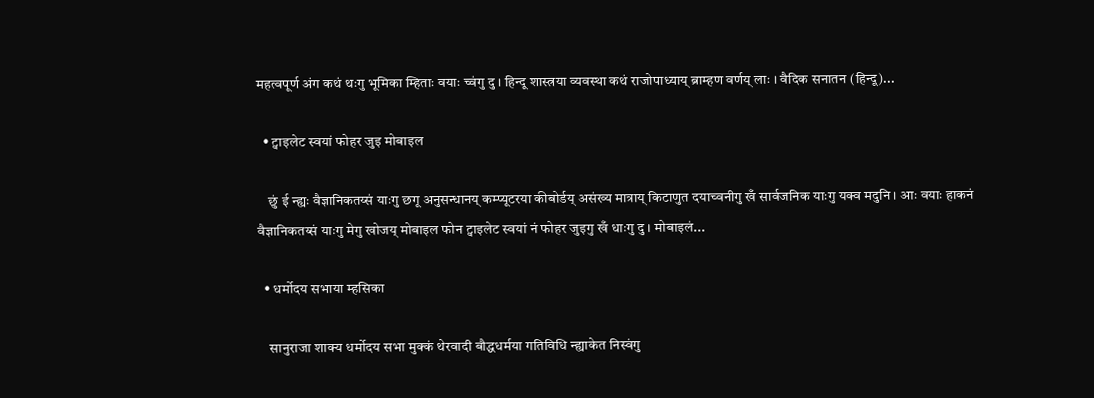महत्वपूर्ण अंग कथं थःगु भूमिका म्हिताः वयाः च्वंगु दु । हिन्दू शास्त्रया व्यवस्था कथं राजोपाध्याय् ब्राम्हण वर्णय् लाः । वैदिक सनातन (हिन्दू)...

  • ट्वाइलेट स्वयां फोहर जुइ मोबाइल

    छुं ई न्ह्यः वैज्ञानिकतय्सं याःगु छगू अनुसन्धानय् कम्प्यूटरया कीबोर्डय् असंख्य मात्राय् किटाणुत दयाच्वनीगु खँ सार्वजनिक याःगु यक्व मदुनि । आः वयाः हाकनं वैज्ञानिकतय्सं याःगु मेगु खोजय् मोबाइल फोन ट्वाइलेट स्वयां नं फोहर जुइगु खँ धाःगु दु । मोबाइलं...

  • धर्मोदय सभाया म्हसिका

    सानुराजा शाक्य धर्मोदय सभा मुक्कं थेरवादी बौद्धधर्मया गतिविधि न्ह्याकेत निस्वंगु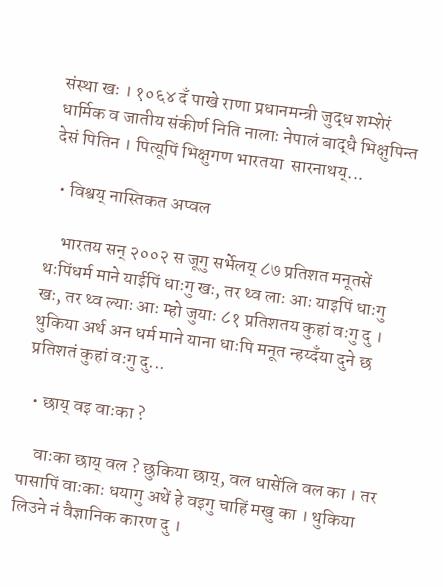संस्था खः । १०६४ दँ पाखे राणा प्रधानमन्त्री जुद्ध शम्शेरं धार्मिक व जातीय संकीर्ण निति नालाः नेपालं बाद्धै भिक्षुपिन्त देसं पितिन । पित्यूपिं भिक्षुगण भारतया  सारनाथय्...

  • विश्वय् नास्तिकत अप्वल

    भारतय सन् २००२ स जूगु सर्भेलय् ८७ प्रतिशत मनूतसें थःपिंधर्म माने याईपिं धाःगु खः, तर थ्व लाः आः याइपिं धाःगु खः, तर थ्व ल्याः आः म्हो जुयाः ८१ प्रतिशतय कुहां वःगु दु । थुकिया अर्थ अन धर्म माने याना धाःपि मनूत न्हय्दँया दुने छ प्रतिशतं कुहां वःगु दु...

  • छाय् वइ वाःका ?

    वाःका छाय् वल ? छुकिया छाय्, वल धासेंलि वल का । तर पासापिं वाःकाः धयागु अथें हे वइगु चाहिं मखु का । थुकिया लिउने नं वैज्ञानिक कारण दु ।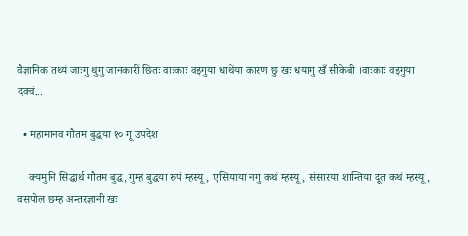वैज्ञानिक तथ्यं जाःगु थुगु जानकारीं छितः वाःकाः वइगुया धाथेंया कारण छु खः धयागु खँ सीकेबी ।वाःकाः वइगुया दक्वं...

  • महामानव गौतम बुद्धया १० गू उपदेश

    क्यमुनि सिद्धार्थ गौतम बुद्ध, गुम्ह बुद्धया रुपं म्हस्यू, एसियाया नगु कथं म्हस्यू, संसारया शान्तिया दूत कथं म्हस्यू, वसपोल छम्ह अन्तरज्ञानी खः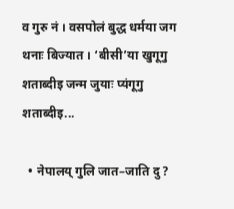व गुरु नं । वसपोलं बुद्ध धर्मया जग थनाः बिज्यात । ‘बीसी’या खुगूगु शताब्दीइ जन्म जुयाः प्यंगूगु शताब्दीइ...

  • नेपालय् गुलि जात–जाति दु ?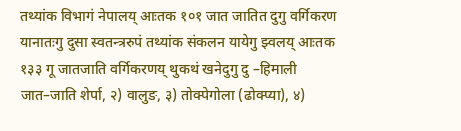तथ्यांक विभागं नेपालय् आःतक १०१ जात जातित दुगु वर्गिकरण यानातःगु दुसा स्वतन्त्ररुपं तथ्यांक संकलन यायेगु झ्वलय् आःतक १३३ गू जातजाति वर्गिकरणय् थुकथं खनेदुगु दु –हिमाली जात–जाति शेर्पा, २) वालुङ, ३) तोक्पेगोला (ढोक्प्या), ४)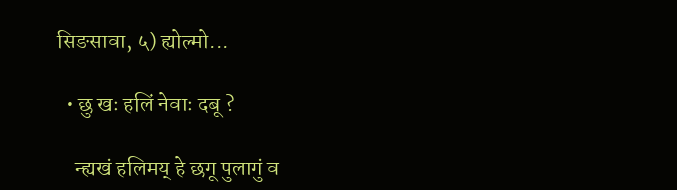सिङसावा, ५) ह्योल्मो...

  • छु खः हलिं नेवाः दबू ?

    न्ह्यखं हलिमय् हे छगू पुलागुं व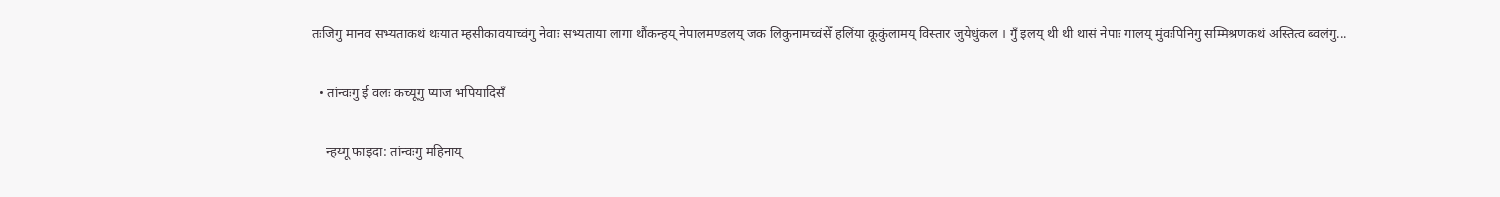तःजिगु मानव सभ्यताकथं थःयात म्हसीकावयाच्वंगु नेवाः सभ्यताया लागा थौंकन्हय् नेपालमण्डलय् जक लिकुनामच्वंसेँ हलिंया कूकुंलामय् विस्तार जुयेधुंकल । गुँ इलय् थी थी थासं नेपाः गालय् मुंवःपिनिगु सम्मिश्रणकथं अस्तित्व ब्वलंगु...

  • तांन्वःगु ई वलः कच्यूगु प्याज भपियादिसँ

    न्हय्गू फाइदा: तांन्वःगु महिनाय्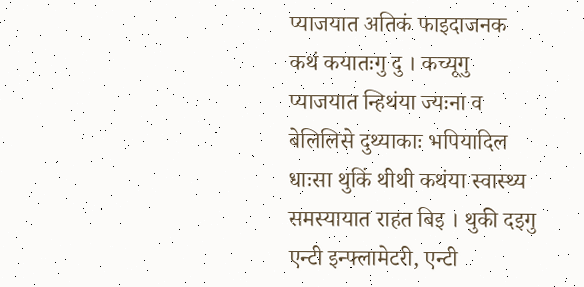प्याजयात अतिकं फाइदाजनक कथं कयातःगु दु । कच्यूगु प्याजयात न्हिथंया ज्यःना व बेलिलिसे दुथ्याकाः भपियादिल धाःसा थुकिं थीथी कथंया स्वास्थ्य समस्यायात राहत बिइ । थुकी दइगु एन्टी इन्फ्लामेटरी, एन्टी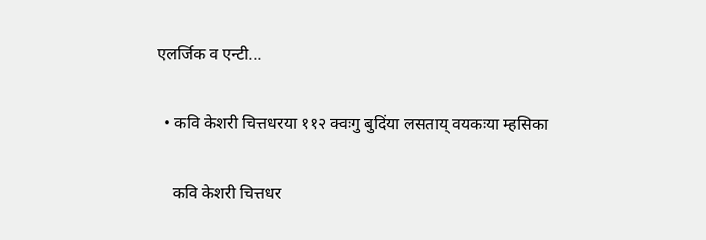एलर्जिक व एन्टी...

  • कवि केशरी चित्तधरया ११२ क्वःगु बुदिंया लसताय् वयकःया म्हसिका

    कवि केशरी चित्तधर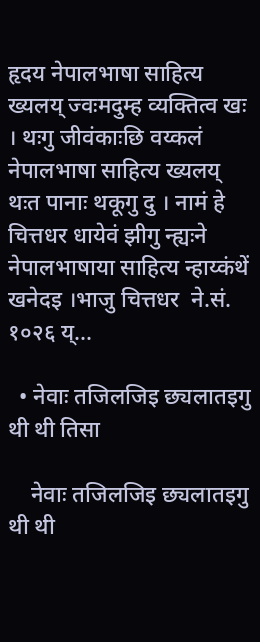हृदय नेपालभाषा साहित्य ख्यलय् ज्वःमदुम्ह व्यक्तित्व खः । थःगु जीवंकाःछि वय्कलं नेपालभाषा साहित्य ख्यलय् थःत पानाः थकूगु दु । नामं हे चित्तधर धायेवं झीगु न्ह्यःने नेपालभाषाया साहित्य न्हाय्कंथें खनेदइ ।भाजु चित्तधर  ने.सं. १०२६ य्...

  • नेवाः तजिलजिइ छ्यलातइगु थी थी तिसा

    नेवाः तजिलजिइ छ्यलातइगु थी थी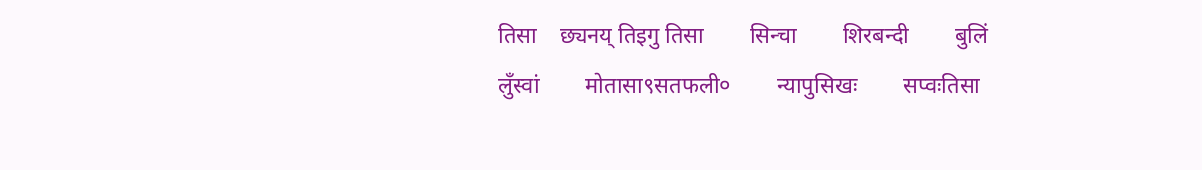तिसा    छ्यनय् तिइगु तिसा        सिन्चा        शिरबन्दी        बुलिं        लुँस्वां        मोतासा९सतफली०        न्यापुसिखः        सप्वःतिसा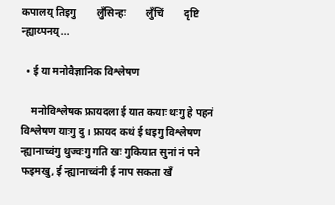कपालय् तिइगु        लुँसिन्हः        लुँचिं        दृष्टि     न्ह्याय्पनय्...

  • ई या मनोवैज्ञानिक विश्लेषण

    मनोविश्लेषक फ्रायदला ई यात कयाः थःगु हे पहनं विश्लेषण याःगु दु । फ्रायद कथं ई धइगु विश्लेषण न्ह्यानाच्वंगु थुज्वःगु गति खः गुकियात सुनां नं पने फइमखु, ई न्ह्यानाच्वंनी ई नाप सकता खँ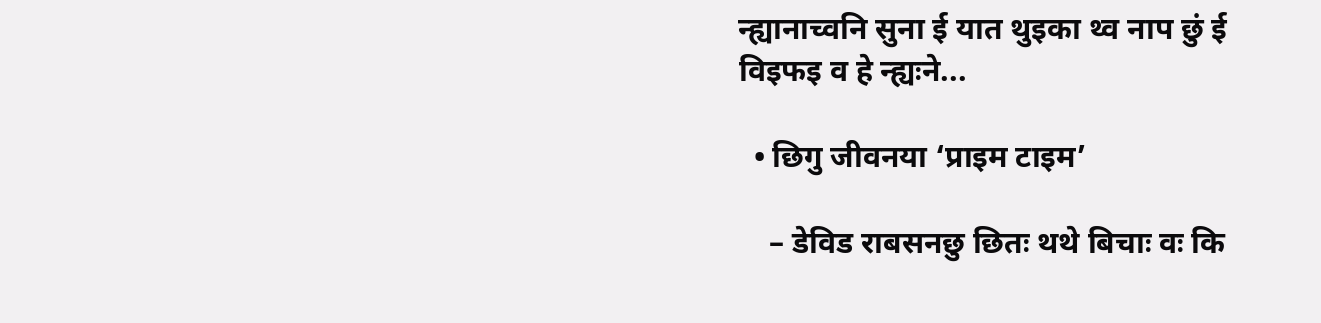न्ह्यानाच्वनि सुना ई यात थुइका थ्व नाप छुं ई विइफइ व हे न्ह्यःने...

  • छिगु जीवनया ‘प्राइम टाइम’

    – डेविड राबसनछु छितः थथे बिचाः वः कि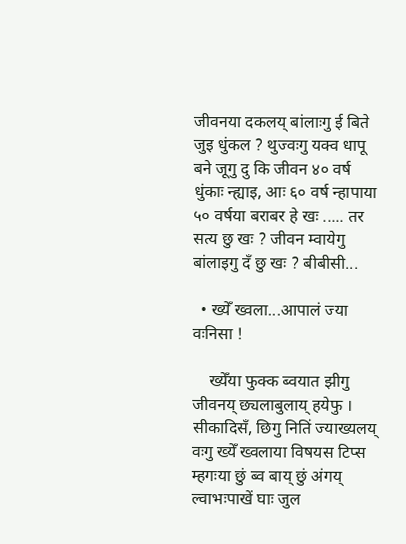जीवनया दकलय् बांलाःगु ई बिते जुइ धुंकल ? थुज्वःगु यक्व धापू बने जूगु दु कि जीवन ४० वर्ष धुंकाः न्ह्याइ, आः ६० वर्ष न्हापाया ५० वर्षया बराबर हे खः ..... तर सत्य छु खः ? जीवन म्वायेगु बांलाइगु दँ छु खः ? बीबीसी...

  • ख्येँ ख्वला...आपालं ज्या वःनिसा !

    ख्येँया फुक्क ब्वयात झीगु जीवनय् छ्यलाबुलाय् हयेफु । सीकादिसँ, छिगु नितिं ज्याख्यलय् वःगु ख्येँ ख्वलाया विषयस टिप्स म्हगःया छुं ब्व बाय् छुं अंगय् ल्वाभःपाखें घाः जुल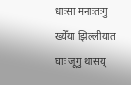धाःसा मनाःतःगु ख्येँया झिल्लीयात घाः जूगु थासय्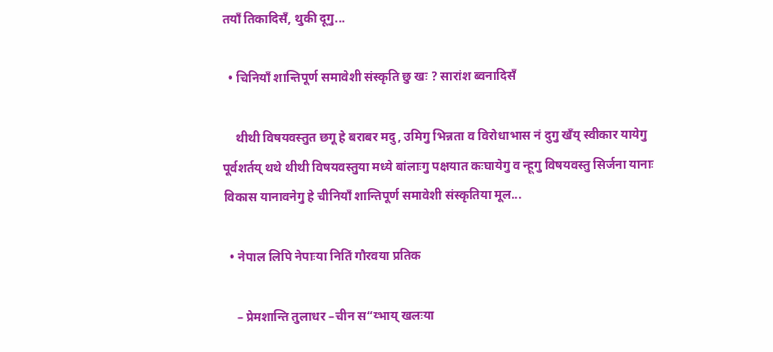तयाँ तिकादिसँ, थुकी दूगु...

  • चिनियाँ शान्तिपूर्ण समावेशी संस्कृति छु खः ? सारांश ब्वनादिसँ

    थीथी विषयवस्तुत छगू हे बराबर मदु, उमिगु भिन्नता व विरोधाभास नं दुगु खँय् स्वीकार यायेगु पूर्वशर्तय् थथे थीथी विषयवस्तुया मध्ये बांलाःगु पक्षयात कःघायेगु व न्हूगु विषयवस्तु सिर्जना यानाः विकास यानावनेगु हे चीनियाँ शान्तिपूर्ण समावेशी संस्कृतिया मूल...

  • नेपाल लिपि नेपाःया नितिं गौरवया प्रतिक

    – प्रेमशान्ति तुलाधर –चीन स“य्भाय् खलःया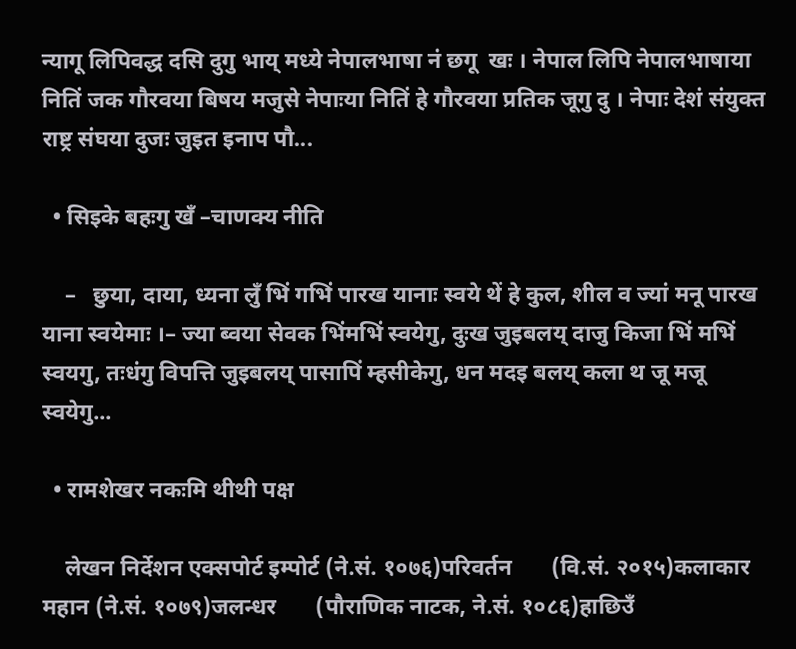न्यागू लिपिवद्ध दसि दुगु भाय् मध्ये नेपालभाषा नं छगू  खः । नेपाल लिपि नेपालभाषाया नितिं जक गौरवया बिषय मजुसे नेपाःया नितिं हे गौरवया प्रतिक जूगु दु । नेपाः देशं संयुक्त राष्ट्र संघया दुजः जुइत इनाप पौ...

  • सिइके बहःगु खँ –चाणक्य नीति

    –   छुया, दाया, ध्यना लुँ भिं गभिं पारख यानाः स्वये थें हे कुल, शील व ज्यां मनू पारख याना स्वयेमाः ।– ज्या ब्वया सेवक भिंमभिं स्वयेगु, दुःख जुइबलय् दाजु किजा भिं मभिं स्वयगु, तःधंगु विपत्ति जुइबलय् पासापिं म्हसीकेगु, धन मदइ बलय् कला थ जू मजू स्वयेगु...

  • रामशेखर नकःमि थीथी पक्ष

    लेखन निर्देशन एक्सपोर्ट इम्पोर्ट (ने.सं. १०७६)परिवर्तन       (वि.सं. २०१५)कलाकार महान (ने.सं. १०७९)जलन्धर       (पौराणिक नाटक, ने.सं. १०८६)हाछिउँ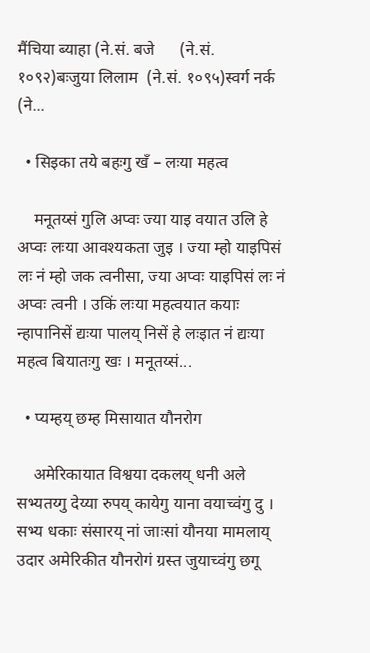मैंचिया ब्याहा (ने.सं. बजे      (ने.सं. १०९२)बःजुया लिलाम  (ने.सं. १०९५)स्वर्ग नर्क       (ने...

  • सिइका तये बहःगु खँ – लःया महत्व

    मनूतय्सं गुलि अप्वः ज्या याइ वयात उलि हे अप्वः लःया आवश्यकता जुइ । ज्या म्हो याइपिसं लः नं म्हो जक त्वनीसा, ज्या अप्वः याइपिसं लः नं अप्वः त्वनी । उकिं लःया महत्वयात कयाः न्हापानिसें द्यःया पालय् निसें हे लःइात नं द्यःया महत्व बियातःगु खः । मनूतय्सं...

  • प्यम्हय् छम्ह मिसायात यौनरोग

    अमेरिकायात विश्वया दकलय् धनी अले सभ्यतय्गु देय्या रुपय् कायेगु याना वयाच्वंगु दु । सभ्य धकाः संसारय् नां जाःसां यौनया मामलाय् उदार अमेरिकीत यौनरोगं ग्रस्त जुयाच्वंगु छगू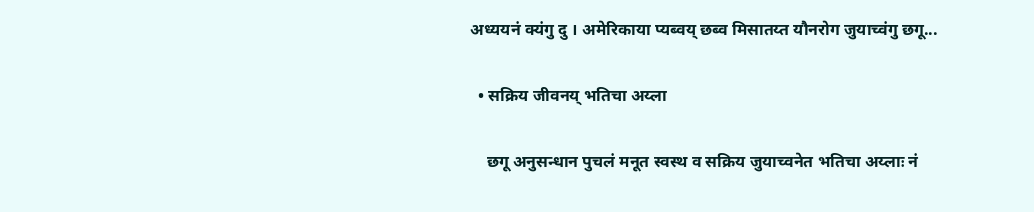अध्ययनं क्यंगु दु । अमेरिकाया प्यब्वय् छब्व मिसातय्त यौनरोग जुयाच्वंगु छगू...

  • सक्रिय जीवनय् भतिचा अय्ला

    छगू अनुसन्धान पुचलं मनूत स्वस्थ व सक्रिय जुयाच्वनेत भतिचा अय्लाः नं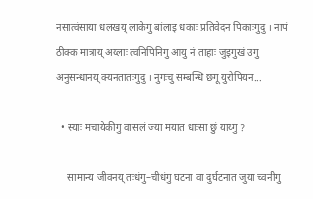नसात्वंसाया धलखय् लाकेगु बांलाइ धकाः प्रतिवेदन पिकाःगुदु । नापं ठीक्क मात्राय् अय्लाः त्वनिपिनिगु आयु नं ताहाः जुइगुखं उगु अनुसन्धानय् क्यनतातःगुदु । नुगःचु सम्बन्धि छगू युरोपियन...

  • स्याः मचायेकीगु वासलं ज्या मयात धाःसा छुं याय्गु ?

    सामान्य जीवनय् तःधंगु–चीधंगु घटना वा दुर्घटनात जुया च्वनीगु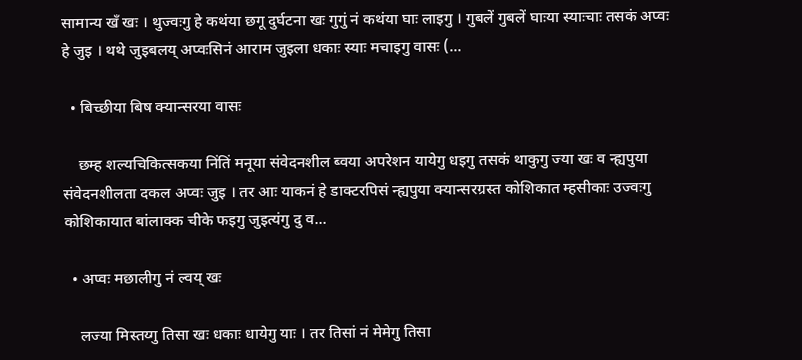सामान्य खँ खः । थुज्वःगु हे कथंया छगू दुर्घटना खः गुगुं नं कथंया घाः लाइगु । गुबलें गुबलें घाःया स्याःचाः तसकं अप्वः हे जुइ । थथे जुइबलय् अप्वःसिनं आराम जुइला धकाः स्याः मचाइगु वासः (...

  • बिच्छीया बिष क्यान्सरया वासः

    छम्ह शल्यचिकित्सकया निंतिं मनूया संवेदनशील ब्वया अपरेशन यायेगु धइगु तसकं थाकुगु ज्या खः व न्ह्यपुया संवेदनशीलता दकल अप्वः जुइ । तर आः याकनं हे डाक्टरपिसं न्ह्यपुया क्यान्सरग्रस्त कोशिकात म्हसीकाः उज्वःगु कोशिकायात बांलाक्क चीके फइगु जुइत्यंगु दु व...

  • अप्वः मछालीगु नं ल्वय् खः

    लज्या मिस्तय्गु तिसा खः धकाः धायेगु याः । तर तिसां नं मेमेगु तिसा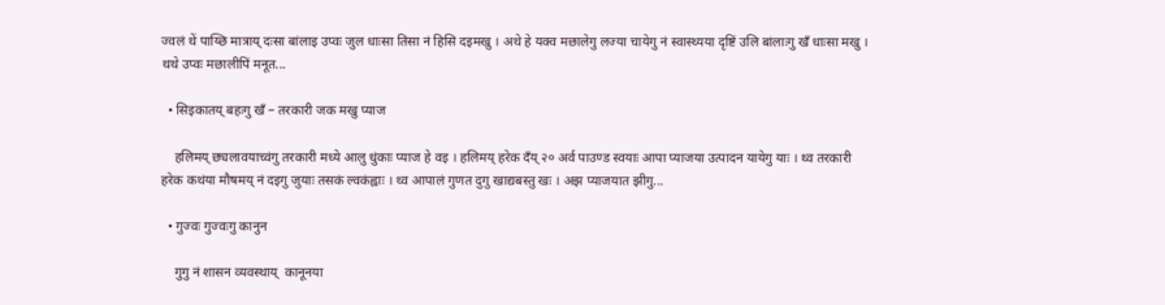ज्वलं थें पाय्छि मात्राय् दःसा बांलाइ उप्वः जुल धाःसा तिसा नं हिसि दइमखु । अथे हे यक्व मछालेगु लज्या चायेगु नं स्वास्थ्यया दृष्टिं उलि बांलाःगु खँ धाःसा मखु । थथे उप्वः मछालीपिं मनूत...

  • सिइकातय् बहःगु खँ – तरकारी जक मखु प्याज

    हलिमय् छ्यलावयाच्वंगु तरकारी मध्ये आलु धुंकाः प्याज हे वइ । हलिमय् हरेक दँय् २० अर्व पाउण्ड स्वयाः आपा प्याजया उत्पादन यायेगु याः । थ्व तरकारी हरेक कथंया मौषमय् नं दइगु जुयाः तसकं ल्वकंह्वाः । थ्व आपालं गुणत दुगु खाद्यबस्तु खः । अझ प्याजयात झीगु...

  • गुज्वः गुज्वःगु कानुन

    गुगु नं शासन व्यवस्थाय्  कानूनया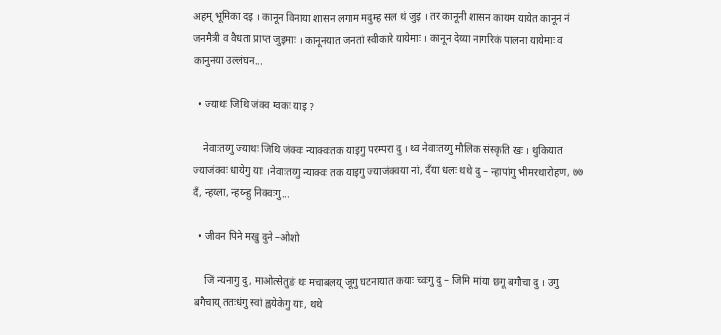अहम् भूमिका दइ । कानून विनाया शासन लगाम मदुम्ह सल थं जुइ । तर कानूनी शासन कायम यायेत कानून नं जनमैत्री व वैधता प्राप्त जुइमाः । कानूनयात जनतां स्वीकारे यायेमाः । कानून देय्या नागरिकं पालना यायेमाः व कानुनया उल्लंघन...

  • ज्याथः जिथि जंक्व ग्वकः याइ ?

    नेवाःतय्गु ज्याथः जिथि जंक्वः न्याक्वःतक याइगु परम्परा दु । थ्व नेवाःतय्गु मौलिक संस्कृति खः । थुकियात ज्याजंक्वः धायेगु याः ।नेवाःतय्गु न्याक्वः तक याइगु ज्याजंक्वया नां, दँया धलः थथे दु – न्हापांगु भीमरथारोहण, ७७ दँ, न्हय्ला, न्हय्न्हु निक्वःगु...

  • जीवन पिने मखु दुने –ओशो

    जिं न्यनागु दु, माओत्सेतुङं थः मचाबलय् जूगु घटनायात कयाः च्वःगु दु – जिमि मांया छगू बगौचा दु । उगु बगैचाय् ततःधंगु स्वां ह्वयेकेगु याः, थथे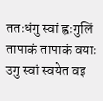ततःधंगु स्वां ह्वःगुलिं तापाकं तापाकं वयाः उगु स्वां स्वयेत वइ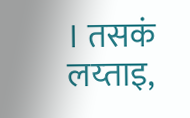। तसकं लय्ताइ,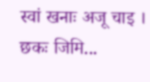स्वां खनाः अजू चाइ । छकः जिमि...